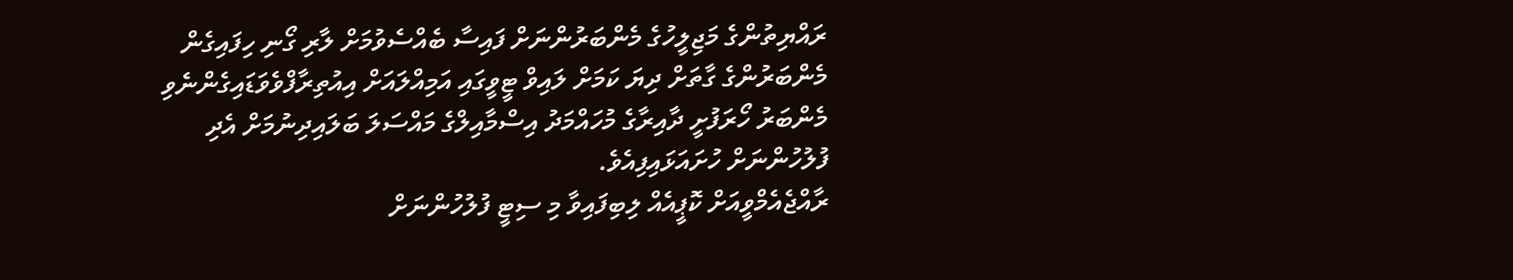ރައްޔިތުންގެ މަޖިލީހުގެ މެންބަރުންނަށް ފައިސާ ބެއްސެވުމަށް ލާރި ގޯނި ހިފައިގެން މެންބަރުންގެ ގާތަށް ދިޔަ ކަމަށް ލައިވް ޓީވީގައި އަމިއްލައަށް އިއުތިރާފްވެވަޑައިގެންނެވި މެންބަރު ހޯރަފުށީ ދާއިރާގެ މުހައްމަދު އިސްމާއިލްގެ މައްސަލަ ބަލައިދިނުމަށް އެދި ފުލުހުންނަށް ހުށައަޅައިފިއެވެ.
ރާއްޖެއެމްވީއަށް ކޮޕީއެއް ލިބިފައިވާ މި ސިޓީ ފުލުހުންނަށް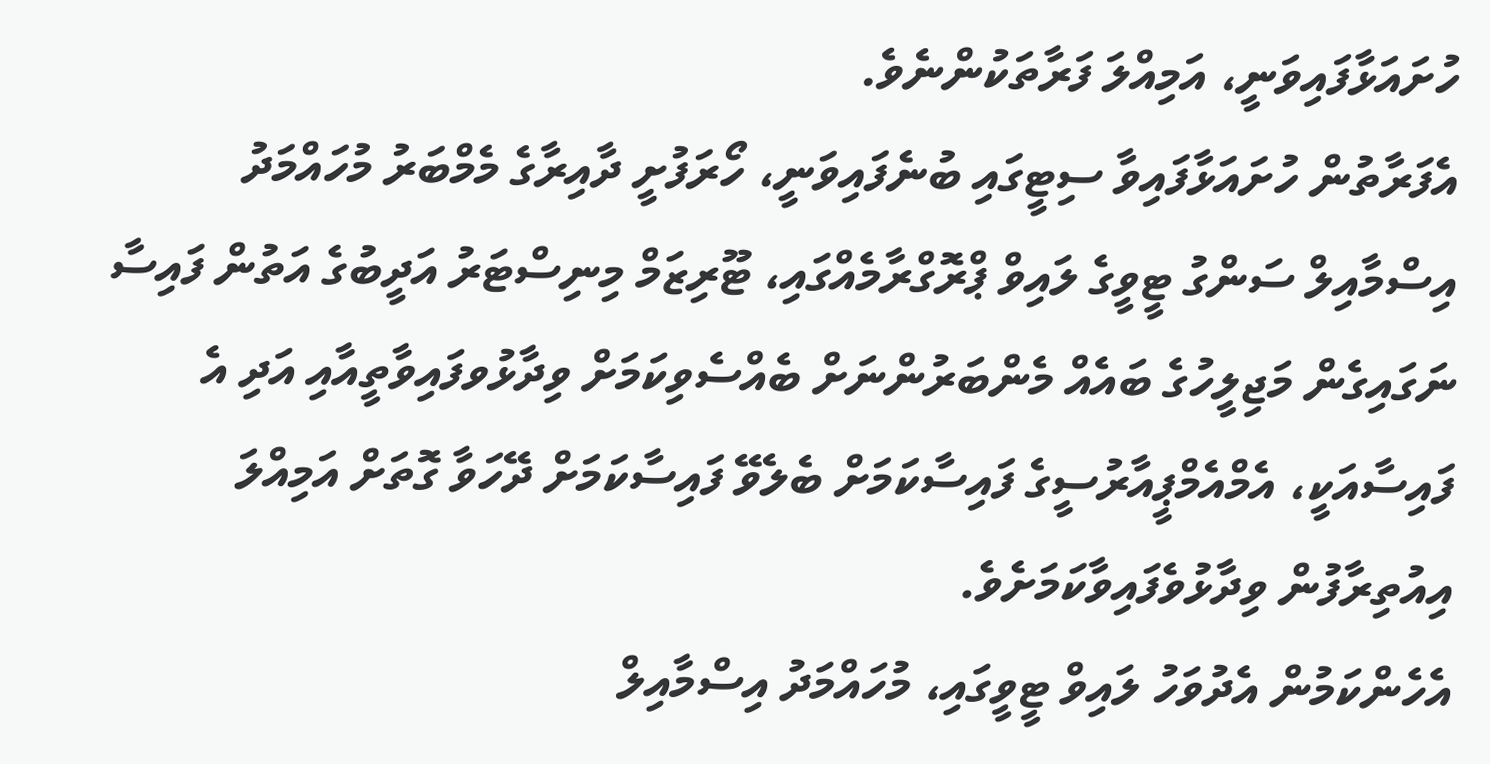ހުށައަޅާފައިވަނީ، އަމިއްލަ ފަރާތަކުންނެވެ.
އެފަރާތުން ހުށައަޅާފައިވާ ސިޓީގައި ބުނެފައިވަނީ، ހޯރަފުށީ ދާއިރާގެ މެމްބަރު މުހައްމަދު އިސްމާއިލް ސަންގު ޓީވީގެ ލައިވް ޕްރޮގްރާމެއްގައި، ޓޫރިޒަމް މިނިސްޓަރު އަދީބުގެ އަތުން ފައިސާ ނަގައިގެން މަޖިލީހުގެ ބައެއް މެންބަރުންނަށް ބެއްސެވިކަމަށް ވިދާޅުވފައިވާތީއާއި އަދި އެ ފައިސާއަކީ، އެމްއެމްޕީއާރުސީގެ ފައިސާކަމަށް ބެލެވޭ ފައިސާކަމަށް ދޭހަވާ ގޮތަށް އަމިއްލަ އިއުތިރާފުން ވިދާޅުވެފައިވާކަމަށެވެ.
އެހެންކަމުން އެދުވަހު ލައިވް ޓީވީގައި، މުހައްމަދު އިސްމާއިލް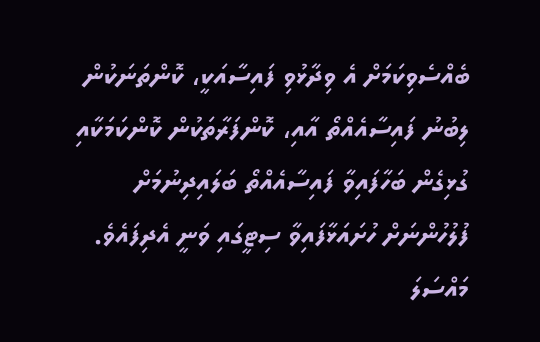ބެއްސެވިކަމަށް އެ ވިދާޅުވި ފައިސާއަކީ، ކޮންތަނަކުން ލިބުނު ފައިސާއެއްތޯ އާއި، ކޮންފަރާތަކުން ކޮންކަމަކާއި ގުޅިގެން ބަހާފައިވާ ފައިސާއެއްތޯ ބަލައިދިނުމަށް ފުލުހުންނަށް ހުށައަޅާފައިވާ ސިޓީގައި ވަނީ އެދިފައެވެ.
މައްސަލަ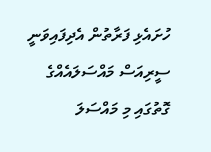ހުށައެޅި ފަރާތުން އެދިފައިވަނީ ސީރިއަސް މައްސަލައެއްގެ ގޮތުގައި މި މައްސަލަ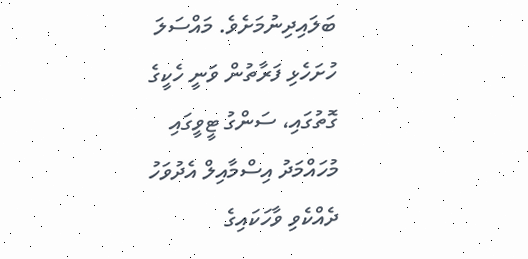ބަލައިދިނުމަށެވެ. މައްސަލަ ހުށަހެޅި ފަރާތުން ވަނީ ހެކީގެ ގޮތުގައި، ސަންގު ޓީވީގައި މުހައްމަދު އިސްމާއިލް އެދުވަހު ދެއްކެވި ވާހަކައިގެ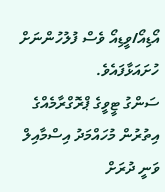އޯޑިއޯ/ވީޑިއޯ ވެސް ފުލުހުންނަށް ހުށައަޅާފައެވެ.
ސަންގު ޓީވީގެ ޕްރޮގްރާމެއްގެ އިތުރުން މުހައްމަދު އިސްމާއިލް ވަނީ ދުރަށް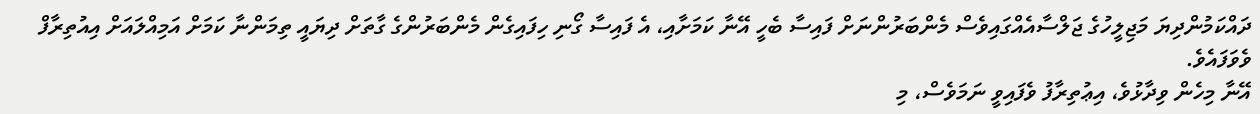ދައްކަމުންދިޔަ މަޖިލީހުގެ ޖަލްސާއެއްގައިވެސް މެންބަރުންނަށް ފައިސާ ބެހީ އޭނާ ކަމަށާއި، އެ ފައިސާ ގޯނި ހިފައިގެން މެންބަރުންގެ ގާތަށް ދިޔައީ ތިމަންނާ ކަމަށް އަމިއްލައަށް އިއުތިރާފް ވެވަފައެވެ.
އޭނާ މިހެން ވިދާޅުވެ، އިޢުތިރާފު ވެފައިވީ ނަމަވެސް، މި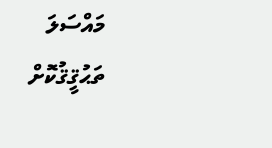މައްސަލަ ތަޙުޤީޤުކޮށް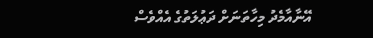އޭނާއާމެދު މިހާތަނަށް ދަޢުލަތުގެ އެއްވެސް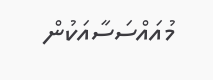މުއައްސަސާއަކުން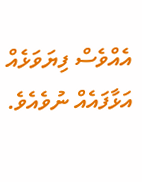އެއްވެސް ފިޔަވަޅެއް އަޅާފައެއް ނުވެއެވެ.